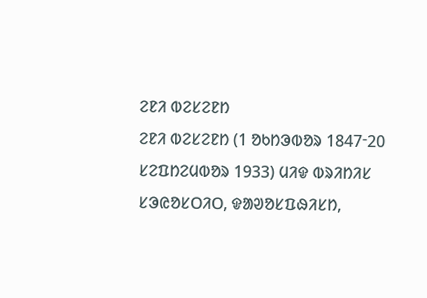ᱮᱱᱤ ᱵᱮᱥᱮᱱᱴ
ᱮᱱᱤ ᱵᱮᱥᱮᱱᱴ (1 ᱚᱠᱴᱳᱵᱚᱨ 1847ᱼ20 ᱥᱮᱯᱴᱮᱢᱵᱚᱨ 1933) ᱢᱤᱫ ᱵᱨᱤᱴᱤᱥ ᱥᱳᱭᱚᱥᱛᱤᱛ, ᱫᱟᱣᱚᱥᱯᱷᱤᱥᱴ,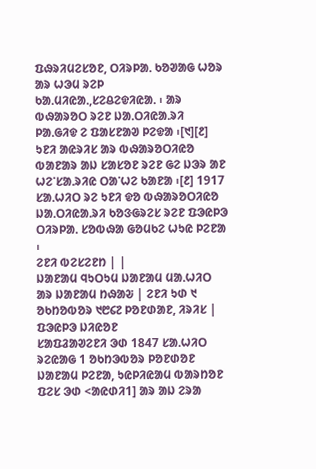ᱯᱷᱨᱤᱢᱮᱥᱚᱱ, ᱛᱤᱨᱞᱟᱹ ᱠᱚᱣᱟᱜ ᱦᱚᱨ ᱟᱨ ᱦᱳᱢ ᱨᱮᱞ ᱠᱟᱹᱢᱤᱭᱟᱹ,ᱥᱮᱪᱮᱫᱤᱭᱟᱹ ᱾ ᱟᱨ ᱵᱷᱟᱨᱚᱛ ᱨᱮᱱ ᱡᱟᱹᱛᱤᱭᱟᱹᱨᱤ ᱞᱟᱹᱜᱤᱫ ᱮ ᱯᱟᱥᱱᱟᱣ ᱞᱮᱫᱟ ᱾[᱑][᱒] ᱩᱱᱤ ᱟᱭᱨᱤᱥ ᱟᱨ ᱵᱷᱟᱨᱚᱛᱤᱭᱚ ᱵᱟᱱᱟᱨ ᱟᱡ ᱥᱟᱥᱚᱱ ᱨᱮᱱ ᱜᱮ ᱡᱳᱨ ᱟᱱ ᱦᱮᱸᱥᱟᱹᱨᱤᱭ ᱛᱟᱸᱦᱮ ᱠᱟᱱᱟ ᱾[᱒] 1917 ᱥᱟᱹᱦᱤᱛ ᱨᱮ ᱩᱱᱤ ᱫᱚ ᱵᱷᱟᱨᱚᱛᱤᱭᱚ ᱡᱟᱹᱛᱤᱭᱟᱹᱨᱤ ᱠᱚᱝᱜᱨᱮᱥ ᱨᱮᱱ ᱯᱳᱭᱞᱳ ᱛᱤᱨᱞᱟᱹ ᱥᱚᱵᱷᱟ ᱜᱚᱢᱠᱮ ᱦᱩᱭ ᱞᱮᱱᱟ ᱾
ᱮᱱᱤ ᱵᱮᱥᱮᱱᱴ | |
ᱡᱟᱱᱟᱢ ᱧᱩᱛᱩᱢ ᱡᱟᱱᱟᱢ ᱢᱟᱹᱦᱤᱛ ᱟᱨ ᱡᱟᱱᱟᱢ ᱴᱷᱟᱶ | ᱮᱱᱤ ᱩᱰ ᱑ ᱚᱠᱴᱚᱵᱚᱨ ᱑᱘᱔᱗ ᱞᱚᱱᱰᱟᱱ, ᱤᱨᱤᱥ |
ᱯᱳᱭᱞᱳ ᱡᱤᱭᱚᱱ
ᱥᱟᱯᱲᱟᱣᱮᱱᱤ ᱳᱰ 1847 ᱥᱟᱹᱦᱤᱛ ᱨᱮᱭᱟᱜ 1 ᱚᱠᱴᱳᱵᱚᱨ ᱞᱚᱱᱰᱚᱱ ᱡᱟᱱᱟᱢ ᱞᱮᱱᱟ, ᱩᱭᱞᱤᱭᱟᱢ ᱵᱟᱨᱴᱚᱱ ᱯᱮᱥ ᱳᱰ <ᱟᱭᱰᱤ1] ᱟᱨ ᱟᱡ ᱮᱨᱟ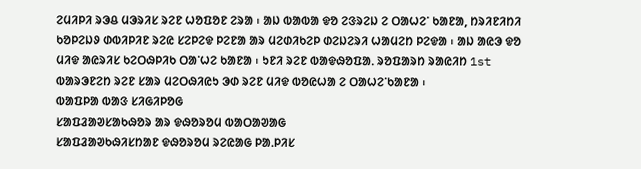ᱮᱢᱤᱞᱤ ᱨᱳᱪ ᱢᱳᱨᱤᱥ ᱨᱮᱱ ᱦᱚᱯᱚᱱ ᱮᱨᱟ ᱾ ᱟᱡ ᱵᱟᱵᱟ ᱫᱚ ᱮᱝᱨᱮᱡ ᱮ ᱛᱟᱦᱮᱸ ᱠᱟᱱᱟ, ᱴᱨᱤᱱᱤᱴᱤ ᱠᱚᱞᱮᱡᱽ ᱰᱵᱤᱞᱤᱱ ᱨᱮᱭ ᱥᱮᱞᱮᱫ ᱞᱮᱱᱟ ᱟᱨ ᱢᱮᱰᱤᱠᱮᱞ ᱰᱮᱡᱮᱨᱤ ᱦᱟᱢᱮᱴ ᱞᱮᱫᱟ ᱾ ᱟᱡ ᱟᱭᱳ ᱫᱚ ᱢᱤᱫ ᱟᱭᱨᱤᱥ ᱠᱮᱛᱷᱞᱤᱠ ᱛᱟᱸᱦᱮ ᱠᱟᱱᱟ ᱾ ᱩᱱᱤ ᱨᱮᱱ ᱵᱟᱫᱷᱚᱯᱟᱹ ᱨᱚᱯᱟᱨᱴ ᱨᱟᱭᱤᱴ 1st ᱵᱟᱨᱳᱱᱮᱴ ᱨᱮᱱ ᱥᱟᱨ ᱢᱮᱛᱷᱤᱭᱩ ᱳᱰ ᱨᱮᱱ ᱢᱤᱫ ᱵᱚᱭᱦᱟ ᱮ ᱛᱟᱦᱮᱸᱠᱟᱱᱟ ᱾
ᱵᱟᱯᱞᱟ ᱵᱟᱝ ᱥᱤᱜᱤᱞᱚᱜ
ᱥᱟᱯᱲᱟᱣᱥᱟᱠᱷᱚᱨ ᱟᱨ ᱫᱷᱚᱨᱚᱢ ᱵᱟᱛᱟᱣᱟᱜ
ᱥᱟᱯᱲᱟᱣᱠᱷᱤᱥᱴᱟᱱ ᱫᱷᱚᱨᱚᱢ ᱨᱮᱭᱟᱜ ᱞᱟᱹᱞᱤᱥ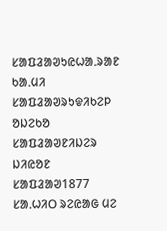ᱥᱟᱯᱲᱟᱣᱩᱭᱦᱟᱹᱨᱟᱱ ᱠᱟᱹᱢᱤ
ᱥᱟᱯᱲᱟᱣᱨᱩᱫᱤᱠᱮᱞ ᱚᱡᱮᱠᱚ
ᱥᱟᱯᱲᱟᱣᱱᱤᱡᱮᱨ ᱡᱤᱭᱚᱱ
ᱥᱟᱯᱲᱟᱣ1877 ᱥᱟᱹᱦᱤᱛ ᱨᱮᱭᱟᱜ ᱢᱮ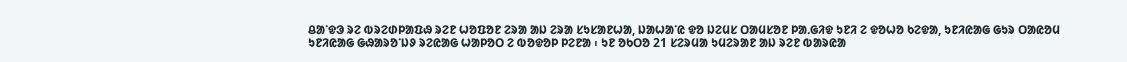ᱪᱟᱸᱫᱳ ᱨᱮ ᱵᱨᱮᱰᱞᱟᱯᱷ ᱨᱮᱱ ᱦᱚᱯᱚᱱ ᱮᱨᱟ ᱟᱡ ᱮᱨᱟ ᱥᱩᱥᱟᱱᱦᱟ, ᱡᱟᱦᱟᱸᱭ ᱫᱚ ᱡᱮᱢᱥ ᱛᱟᱢᱥᱚᱱ ᱞᱟᱹᱜᱤᱫ ᱩᱱᱤ ᱮ ᱫᱚᱦᱚ ᱠᱮᱫᱟ, ᱩᱱᱤᱭᱟᱜ ᱜᱩᱨ ᱛᱟᱭᱚᱢ ᱩᱱᱤᱭᱟᱜ ᱜᱷᱟᱨᱚᱸᱡᱽ ᱨᱮᱭᱟᱜ ᱦᱟᱞᱚᱛ ᱮ ᱵᱚᱫᱚᱞ ᱞᱮᱱᱟ ᱾ ᱩᱱ ᱚᱠᱛᱚ 21 ᱥᱮᱨᱢᱟ ᱩᱢᱮᱨᱟᱱ ᱟᱡ ᱨᱮᱱ ᱵᱟᱨᱭᱟ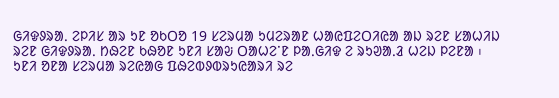ᱜᱤᱫᱽᱨᱟᱹ ᱮᱞᱤᱥ ᱟᱨ ᱩᱱ ᱚᱠᱛᱚ 19 ᱥᱮᱨᱢᱟ ᱩᱢᱮᱨᱟᱱ ᱦᱟᱭᱯᱮᱛᱤᱭᱟ ᱟᱡ ᱨᱮᱱ ᱥᱟᱦᱤᱡ ᱨᱮᱱ ᱜᱤᱫᱽᱨᱟᱹ ᱴᱷᱮᱱ ᱠᱷᱚᱱ ᱩᱱᱤ ᱥᱟᱶ ᱛᱟᱦᱮᱸᱱ ᱞᱟᱹᱜᱤᱫ ᱮ ᱨᱩᱣᱟᱹᱲ ᱦᱮᱡ ᱞᱮᱱᱟ ᱾ ᱩᱱᱤ ᱚᱱᱟ ᱥᱮᱨᱢᱟ ᱨᱮᱭᱟᱜ ᱯᱷᱮᱵᱽᱵᱨᱩᱭᱟᱨᱤ ᱨᱮ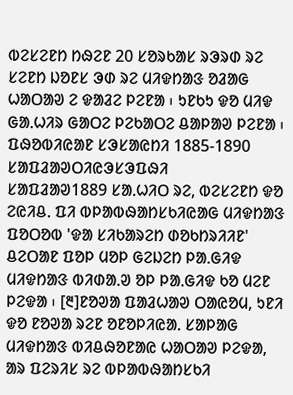ᱵᱮᱥᱮᱱᱴ ᱴᱷᱮᱱ 20 ᱥᱚᱨᱠᱟᱥ ᱨᱳᱨᱰ ᱨᱮ ᱥᱮᱱᱴ ᱡᱚᱱᱥ ᱳᱰ ᱨᱮ ᱢᱤᱫᱴᱟᱝ ᱚᱲᱟᱜ ᱦᱟᱛᱟᱣ ᱮ ᱫᱟᱲᱮ ᱞᱮᱱᱟ ᱾ ᱩᱱᱠᱩ ᱫᱚ ᱢᱤᱫ ᱜᱟᱹᱦᱤᱨ ᱜᱟᱛᱮ ᱞᱮᱠᱟᱛᱮ ᱪᱟᱞᱟᱣ ᱞᱮᱱᱟ ᱾
ᱯᱷᱚᱵᱤᱭᱟᱱ ᱥᱳᱥᱟᱭᱴᱤ 1885-1890
ᱥᱟᱯᱲᱟᱣᱛᱤᱭᱳᱥᱳᱯᱷᱤ
ᱥᱟᱯᱲᱟᱣ1889 ᱥᱟᱹᱦᱤᱛ ᱨᱮ, ᱵᱮᱥᱮᱱᱴ ᱫᱚ ᱮᱭᱤᱪᱹ ᱯᱤ ᱵᱞᱟᱵᱷᱟᱴᱥᱠᱤᱭᱟᱜ ᱢᱤᱫᱴᱟᱝ ᱯᱚᱛᱚᱵ 'ᱫᱟ ᱥᱤᱠᱟᱨᱮᱴ ᱰᱚᱠᱴᱨᱤᱤᱱ' ᱪᱮᱛᱟᱱ ᱯᱚᱞ ᱢᱚᱞ ᱜᱮᱡᱮᱴ ᱞᱟᱹᱜᱤᱫ ᱢᱤᱫᱴᱟᱝ ᱵᱤᱰᱟᱹᱣ ᱚᱞ ᱞᱟᱹᱜᱤᱫ ᱠᱚ ᱢᱮᱱ ᱞᱮᱫᱟ ᱾ [᱓]ᱱᱚᱣᱟ ᱯᱟᱲᱦᱟᱣ ᱛᱟᱭᱚᱢ, ᱩᱱᱤ ᱫᱚ ᱱᱚᱣᱟ ᱨᱮᱱ ᱚᱱᱚᱞᱤᱭᱟᱹ ᱥᱟᱞᱟᱜ ᱢᱤᱫᱴᱟᱝ ᱵᱤᱪᱷᱚᱱᱟᱭ ᱦᱟᱛᱟᱣ ᱞᱮᱫᱟ, ᱟᱨ ᱯᱮᱨᱤᱥ ᱨᱮ ᱵᱞᱟᱵᱷᱟᱴᱥᱠᱤ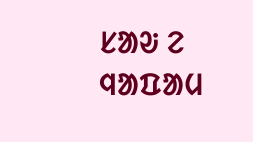ᱥᱟᱶ ᱮ ᱧᱟᱯᱟᱢ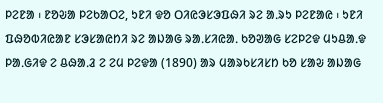ᱞᱮᱱᱟ ᱾ ᱱᱚᱶᱟ ᱞᱮᱠᱟᱛᱮ, ᱩᱱᱤ ᱫᱚ ᱛᱤᱭᱳᱥᱳᱯᱷᱤ ᱨᱮ ᱟᱹᱨᱩ ᱞᱮᱱᱟᱭ ᱾ ᱩᱱᱤ ᱯᱷᱚᱵᱤᱭᱟᱱ ᱥᱳᱥᱟᱭᱴᱤ ᱨᱮ ᱟᱡᱟᱜ ᱨᱟᱹᱥᱤᱭᱟᱹ ᱠᱚᱣᱟᱜ ᱥᱮᱞᱮᱫ ᱢᱩᱪᱟᱹᱫ ᱞᱟᱹᱜᱤᱫ ᱮ ᱪᱷᱟᱹᱲ ᱮ ᱮᱢ ᱞᱮᱫᱟ (1890) ᱟᱨ ᱢᱟᱨᱠᱥᱤᱥᱴ ᱠᱚ ᱥᱟᱶ ᱟᱡᱟᱜ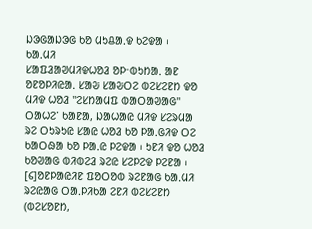ᱡᱳᱜᱟᱡᱳᱜ ᱠᱚ ᱢᱩᱪᱟᱹᱫ ᱠᱮᱫᱟ ᱾
ᱠᱟᱹᱢᱤ
ᱥᱟᱯᱲᱟᱣᱢᱤᱫᱦᱚᱲ ᱚᱞᱼᱵᱩᱴᱟᱹ ᱟᱱ ᱚᱱᱚᱞᱤᱭᱟᱹ ᱥᱟᱶ ᱥᱟᱶᱛᱮ ᱵᱮᱥᱮᱱᱴ ᱫᱚ ᱢᱤᱫ ᱦᱚᱲ "ᱮᱥᱴᱟᱢᱯ ᱵᱟᱛᱟᱣᱟᱜ" ᱛᱟᱦᱮᱸ ᱠᱟᱱᱟ, ᱡᱟᱦᱟᱭ ᱢᱤᱫ ᱥᱮᱨᱢᱟ ᱨᱮ ᱛᱩᱨᱩᱭ ᱥᱟᱭ ᱦᱚᱲ ᱠᱚ ᱞᱟᱹᱜᱤᱫ ᱛᱮ ᱠᱟᱛᱷᱟ ᱠᱚ ᱞᱟᱹᱭ ᱞᱮᱫᱟ ᱾ ᱩᱱᱤ ᱫᱚ ᱦᱚᱲ ᱠᱚᱣᱟᱜ ᱵᱤᱵᱮᱲ ᱨᱮᱭ ᱥᱮᱞᱮᱫ ᱞᱮᱱᱟ ᱾ [᱔]ᱚᱱᱞᱟᱭᱤᱱ ᱯᱚᱛᱚᱵ ᱨᱮᱱᱟᱜ ᱠᱟᱹᱢᱤ ᱨᱮᱭᱟᱜ ᱛᱟᱹᱞᱤᱠᱟ ᱮᱱᱤ ᱵᱮᱥᱮᱱᱴ (ᱵᱮᱥᱚᱱᱴ,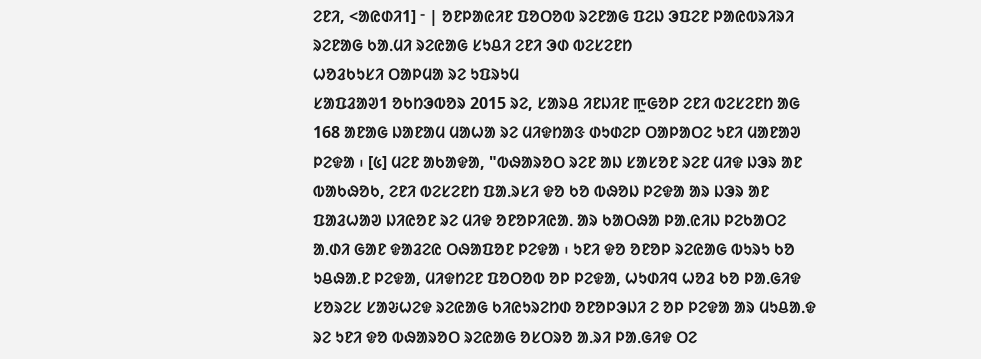ᱮᱱᱤ, <ᱟᱭᱰᱤ1] ᱼ | ᱚᱱᱞᱟᱭᱤᱱ ᱯᱚᱛᱚᱵ ᱨᱮᱱᱟᱜ ᱯᱮᱡ ᱳᱯᱮᱱ ᱞᱟᱭᱵᱨᱤᱨᱤ ᱨᱮᱱᱟᱜ ᱠᱟᱹᱢᱤ ᱨᱮᱭᱟᱜ ᱥᱩᱪᱤ ᱮᱱᱤ ᱳᱰ ᱵᱮᱥᱮᱱᱴ
ᱦᱚᱲᱠᱩᱥᱤ ᱛᱟᱞᱢᱟ ᱨᱮ ᱩᱯᱨᱩᱢ
ᱥᱟᱯᱲᱟᱣ1 ᱚᱠᱴᱳᱵᱚᱨ 2015 ᱨᱮ, ᱥᱟᱨᱪ ᱤᱱᱡᱤᱱ ꯒꯨᱜᱚᱞ ᱮᱱᱤ ᱵᱮᱥᱮᱱᱴ ᱟᱜ 168 ᱟᱱᱟᱜ ᱡᱟᱱᱟᱢ ᱢᱟᱦᱟ ᱨᱮ ᱢᱤᱫᱴᱟᱝ ᱰᱩᱰᱮᱞ ᱛᱟᱞᱟᱛᱮ ᱩᱱᱤ ᱢᱟᱱᱟᱣ ᱞᱮᱫᱟ ᱾ [᱕] ᱢᱮᱱ ᱟᱠᱟᱫᱟ, "ᱵᱷᱟᱨᱚᱛ ᱨᱮᱱ ᱟᱡ ᱥᱟᱥᱚᱱ ᱨᱮᱱ ᱢᱤᱫ ᱡᱳᱨ ᱟᱱ ᱵᱟᱠᱷᱚᱠ, ᱮᱱᱤ ᱵᱮᱥᱮᱱᱴ ᱯᱟᱹᱨᱥᱤ ᱫᱚ ᱠᱚ ᱵᱷᱚᱡ ᱞᱮᱫᱟ ᱟᱨ ᱡᱳᱨ ᱟᱱ ᱯᱟᱲᱦᱟᱣ ᱡᱤᱭᱚᱱ ᱨᱮ ᱢᱤᱫ ᱚᱱᱚᱞᱤᱭᱟᱹ ᱟᱨ ᱠᱟᱛᱷᱟ ᱞᱟᱹᱭᱤᱡ ᱞᱮᱠᱟᱛᱮ ᱟᱹᱰᱤ ᱜᱟᱱ ᱫᱟᱲᱮᱭ ᱛᱷᱟᱯᱚᱱ ᱞᱮᱫᱟ ᱾ ᱩᱱᱤ ᱫᱚ ᱚᱱᱚᱞ ᱨᱮᱭᱟᱜ ᱵᱩᱨᱩ ᱠᱚ ᱩᱪᱷᱟᱹᱱ ᱞᱮᱫᱟ, ᱢᱤᱫᱴᱮᱱ ᱯᱚᱛᱚᱵ ᱚᱞ ᱞᱮᱫᱟ, ᱦᱩᱰᱤᱧ ᱦᱚᱲ ᱠᱚ ᱞᱟᱹᱜᱤᱫ ᱥᱚᱨᱮᱥ ᱥᱟᱶᱦᱮᱫ ᱨᱮᱭᱟᱜ ᱠᱤᱭᱩᱨᱮᱴᱰ ᱚᱱᱚᱞᱳᱡᱤ ᱮ ᱚᱞ ᱞᱮᱫᱟ ᱟᱨ ᱢᱩᱪᱟᱹᱫ ᱨᱮ ᱩᱱᱤ ᱫᱚ ᱵᱷᱟᱨᱚᱛ ᱨᱮᱭᱟᱜ ᱚᱥᱛᱨᱚ ᱟᱹᱨᱤ ᱞᱟᱹᱜᱤᱫ ᱛᱮ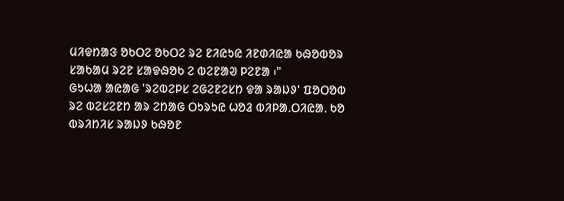ᱢᱤᱫᱴᱟᱝ ᱚᱠᱛᱮ ᱚᱠᱛᱮ ᱨᱮ ᱱᱤᱭᱩᱭ ᱤᱱᱰᱤᱭᱟ ᱠᱷᱚᱵᱚᱨ ᱥᱟᱠᱟᱢ ᱨᱮᱱ ᱥᱟᱫᱷᱚᱠ ᱮ ᱵᱮᱱᱟᱣ ᱞᱮᱱᱟ ᱾"
ᱜᱩᱦᱟ ᱟᱭᱟᱜ 'ᱨᱮᱵᱮᱞᱥ ᱮᱜᱮᱱᱮᱥᱴ ᱫᱟ ᱨᱟᱡᱽ' ᱯᱚᱛᱚᱵ ᱨᱮ ᱵᱮᱥᱮᱱᱴ ᱟᱨ ᱮᱴᱟᱜ ᱛᱩᱨᱩᱭ ᱦᱚᱲ ᱵᱤᱞᱟᱹᱛᱤᱭᱟᱹ ᱠᱚ ᱵᱨᱤᱴᱤᱥ ᱨᱟᱡᱽ ᱠᱷᱚᱱ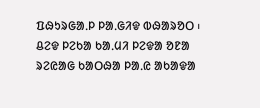ᱯᱷᱩᱨᱜᱟᱹᱞ ᱞᱟᱹᱜᱤᱫ ᱵᱷᱟᱨᱚᱛ ᱾ ᱪᱮᱫ ᱞᱮᱠᱟ ᱠᱟᱹᱢᱤ ᱞᱮᱫᱟ ᱚᱱᱟ ᱨᱮᱭᱟᱜ ᱠᱟᱛᱷᱟ ᱞᱟᱹᱭ ᱟᱠᱟᱫᱟ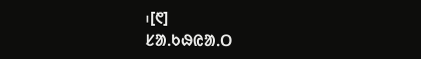᱾[᱖]
ᱥᱟᱹᱠᱷᱭᱟᱹᱛ